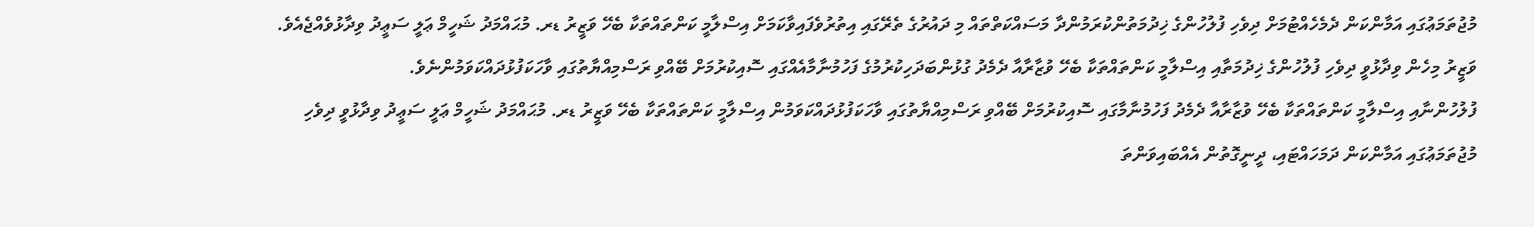މުޖުތަމަޢުގައި އަމާންކަން ދެމެހެއްޓުމަށް ދިވެހި ފުލުހުންގެ ޚިދުމަތުންކުރަމުންދާ މަސައްކަތްތައް މި ދައުރުގެ ތެރޭގައި އިތުރުވެފައިވާކަމަށް އިސްލާމީ ކަންތައްތަކާ ބެހޭ ވަޒީރު ޑރ. މުޙައްމަދު ޝަހީމް ޢަލީ ސަޢީދު ވިދާޅުވެއްޖެއެވެ.
ވަޒީރު މިހެން ވިދާޅުވީ ދިވެހި ފުލުހުންގެ ޚިދުމަތާއި އިސްލާމީ ކަންތައްތަކާ ބެހޭ ވުޒާރާއާ ދެމެދު ގުޅުންބަދަހިކުރުމުގެ ފަހުމުނާމާއެއްގައި ސޮއިކުރުމަށް ބޭއްވި ރަސްމިއްޔާތުގައި ވާހަކަފުޅުދައްކަވަމުންނެވެ.
ފުލުހުންނާއި އިސްލާމީ ކަންތައްތަކާ ބެހޭ ވުޒާރާއާ ދެމެދު ފަހުމުނާމާގައި ސޮއިކުރުމަށް ބޭއްވި ރަސްމިއްޔާތުގައި ވާހަކަފުޅުދައްކަވަމުން އިސްލާމީ ކަންތައްތަކާ ބެހޭ ވަޒީރު ޑރ. މުޙައްމަދު ޝަހީމް ޢަލީ ސަޢީދު ވިދާޅުވީ ދިވެހި މުޖުތަމަޢުގައި އަމާންކަން ދަމަހައްޓައި، ދީނީގޮތުން އެއްބައިވަންތަ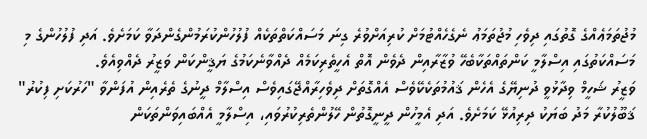މުޖުތަމަޢެއްގެ ގޮތުގައި ދިވެހި މުޖުތަމަޢު ނެގެހެއްޓުމަށް ކުރިއަށްވުރެ ގިނަ މަސައްކަތްތަކެއް ފުލުހުންކުރަމުންގެންދަވާ ކަމަށެވެ. އަދި ފުލުހުންގެ މި މަސައްކަތުގައި އިސްލާމީ ކަންތައްތަކާބެހޭ ވުޒާރާއިން ދެވެން އޮތް އެހީތެރިކަމެއް ދެއްވާނެކަމުގެ ޔަޤީންކަން ވަޒީރު ދެއްވިއެވެ.
ވަޒީރު ޝަހީމް ވިދާޅުވީ ދުނިޔޭގެ އެހެން ޤައުމުތަކެކޭވެސް އެއްގޮތަށް ދިވެހިރާއްޖޭގައިވެސް އިސްލާމް ދީނުގެ ތެރެއިން އުފަންވާ "ހަރުކަށި ފިކުރު" ޤަބޫލުކުރާ މަދު ބަޔަކު ދިރިއުޅޭ ކަމަށެވެ. އަދި އެމީހުން ދީނީގޮތުން ހޭލުންތެރިކުރުވައި، އިސްލާމީ އެއްބައިވަންތަކަން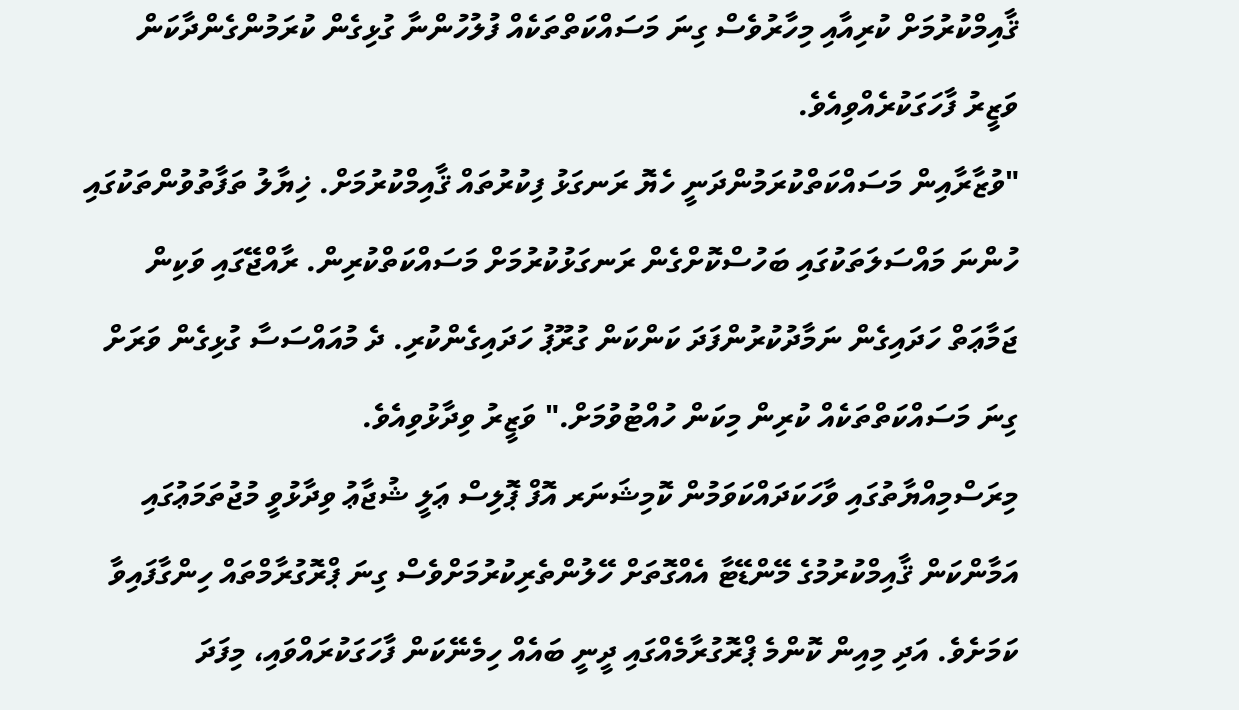ޤާއިމްކުރުމަށް ކުރިއާއި މިހާރުވެސް ގިނަ މަސައްކަތްތަކެއް ފުލުހުންނާ ގުޅިގެން ކުރަމުންގެންދާކަން ވަޒީރު ފާހަގަކުރެއްވިއެވެ.
"ވުޒާރާއިން މަސައްކަތްކުރަމުންދަނީ ހެޔޮ ރަނގަޅު ފިކުރުތައް ޤާއިމްކުރުމަށް. ޚިޔާލު ތަފާތުވުންތަކުގައި ހުންނަ މައްސަލަތަކުގައި ބަހުސްކޮށްގެން ރަނގަޅުކުރުމަށް މަސައްކަތްކުރިން. ރާއްޖޭގައި ވަކިން ޖަމާޢަތް ހަދައިގެން ނަމާދުކުރުންފަދަ ކަންކަން ގުރޫޕު ހަދައިގެންކުރި. ދެ މުއައްސަސާ ގުޅިގެން ވަރަށް ގިނަ މަސައްކަތްތަކެއް ކުރިން މިކަން ހުއްޓުވުމަށް." ވަޒީރު ވިދާޅުވިއެވެ.
މިރަސްމިއްޔާތުގައި ވާހަކަދައްކަވަމުން ކޮމިޝަނަރ އޮފް ޕޮލިސް ޢަލީ ޝުޖާޢު ވިދާޅުވީ މުޖުތަމަޢުގައި އަމާންކަން ޤާއިމްކުރުމުގެ މޭންޑޭޓާ އެއްގޮތަށް ހޭލުންތެރިކުރުމަށްވެސް ގިނަ ޕްރޮގުރާމްތައް ހިންގާފައިވާ ކަމަށެވެ. އަދި މިއިން ކޮންމެ ޕްރޮގުރާމެއްގައި ދީނީ ބައެއް ހިމެނޭކަން ފާހަގަކުރައްވައި، މިފަދަ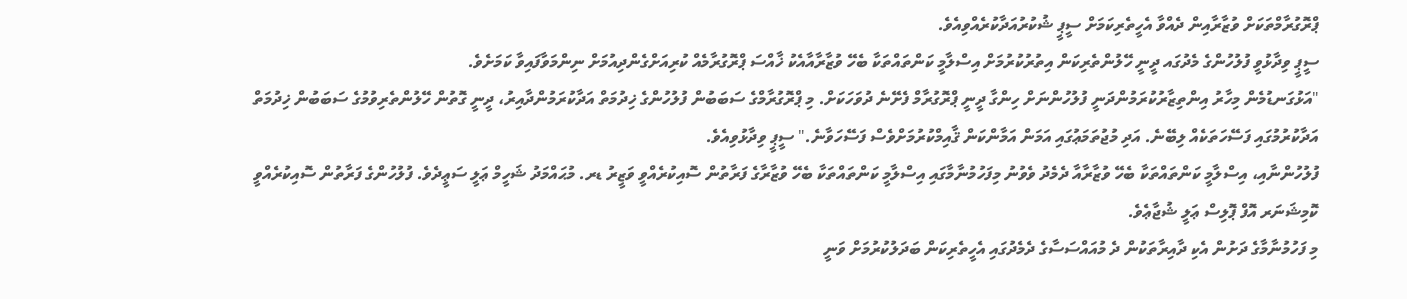ޕްރޮގުރާމްތަކަށް ވުޒާރާއިން ދެއްވާ އެހީތެރިކަމަށް ސީޕީ ޝުކުރުއަދާކުރެއްވިއެވެ.
ސީޕީ ވިދާޅުވީ ފުލުހުންގެ މެދުގައ ދީނީ ހޭލުންތެރިކަން އިތުރުކުރުމަށް އިސްލާމީ ކަންތައްތަކާ ބެހޭ ވުޒާރާއާއެކު ޚާއްސަ ޕްރޮގުރާމެއް ކުރިއަށްގެންދިއުމަށް ނިންމަވާފައިވާ ކަމަށެވެ.
"އަޅުގަނޑުމެން މިހާރު އިންތިޒާރުކުރަމުންދަނީ ފުލުހުންނަށް ހިންގާ ދީނީ ޕްރޮގުރާމް ފެށޭނެ ދުވަހަކަށް. މި ޕްރޮގުރާމްގެ ސަބަބުން ފުލުހުންގެ ޚިދުމަތް އަދާކުރަމުންދާއިރު، ދީނީ ގޮތުން ހޭލުންތެރިވުމުގެ ސަބަބުން ޚިދުމަތް އަދާކުރުމުގައި ފަސޭހަތަކެއް ލިބޭނެ. އަދި މުޖުތަމަޢުގައި އަމަން އަމާންކަން ޤާއިމްކުރުމަށްވެސް ފަސޭހަވާނެ." ސީޕީ ވިދާޅުވިއެވެ.
ފުލުހުންނާއި، އިސްލާމީ ކަންތައްތަކާ ބެހޭ ވުޒާރާއާ ދެމެދު ވެވުނު މިފަހުމުނާމާގައި އިސްލާމީ ކަންތައްތަކާ ބެހޭ ވުޒާރާގެ ފަރާތުން ސޮއިކުރެއްވީ ވަޒީރު ޑރ. މުޙައްމަދު ޝަހީމް ޢަލީ ސަޢީދެވެ. ފުލުހުންގެ ފަރާތުން ސޮއިކުރެއްވީ ކޮމިޝަނަރ އޮފް ޕޮލިސް ޢަލީ ޝުޖާޢެވެ.
މި ފަހުމުނާމާގެ ދަށުން އެކި ދާއިރާތަކުން ދެ މުއައްސަސާގެ ދެމެދުގައި އެހީތެރިކަން ބަދަލުކުރުމަށް ވަނީ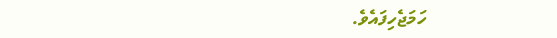ހަމަޖެހިފައެވެ.